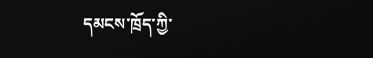དམངས་ཁྲོད་ཀྱི་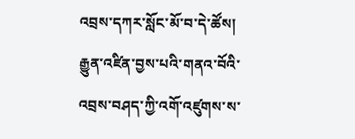འབྲས་དཀར་སློང་མོ་བ་དེ་ཚོས། རྒྱུན་འཛིན་བྱས་པའི་གནའ་བོའི་འབྲས་བཤད་ཀྱི་འགོ་འཛུགས་ས་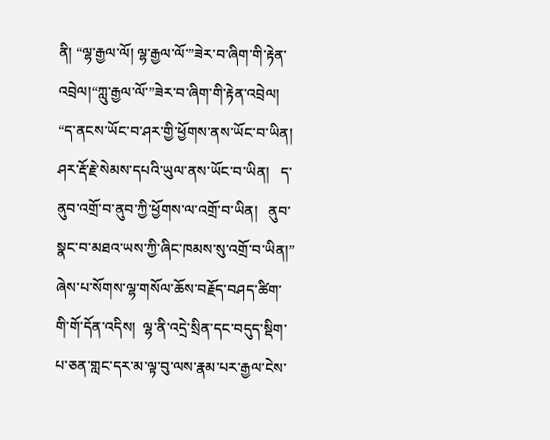ནི། “ལྷ་རྒྱལ་ལོ། ལྷ་རྒྱལ་ལོ་”ཟེར་བ་ཞིག་གི་རྟེན་འབྲེལ།“ཀླུ་རྒྱལ་ལོ་”ཟེར་བ་ཞིག་གི་རྟེན་འབྲེལ།  “ད་ནངས་ཡོང་བ་ཤར་གྱི་ཕྱོགས་ནས་ཡོང་བ་ཡིན།  ཤར་རྡོ་རྗེ་སེམས་དཔའི་ཡུལ་ནས་ཡོང་བ་ཡིན།   ད་ནུབ་འགྲོ་བ་ནུབ་ཀྱི་ཕྱོགས་ལ་འགྲོ་བ་ཡིན།   ནུབ་སྣང་བ་མཐའ་ཡས་ཀྱི་ཞིང་ཁམས་སུ་འགྲོ་བ་ཡིན།”  ཞེས་པ་སོགས་ལྷ་གསོལ་ཆོས་བརྗོད་བཤད་ཚིག་གི་གོ་དོན་འདིས།  ལྷ་ནི་འདྲེ་སྲིན་དང་བདུད་སྡིག་པ་ཅན་གླང་དར་མ་ལྟ་བུ་ལས་རྣམ་པར་རྒྱལ་ངེས་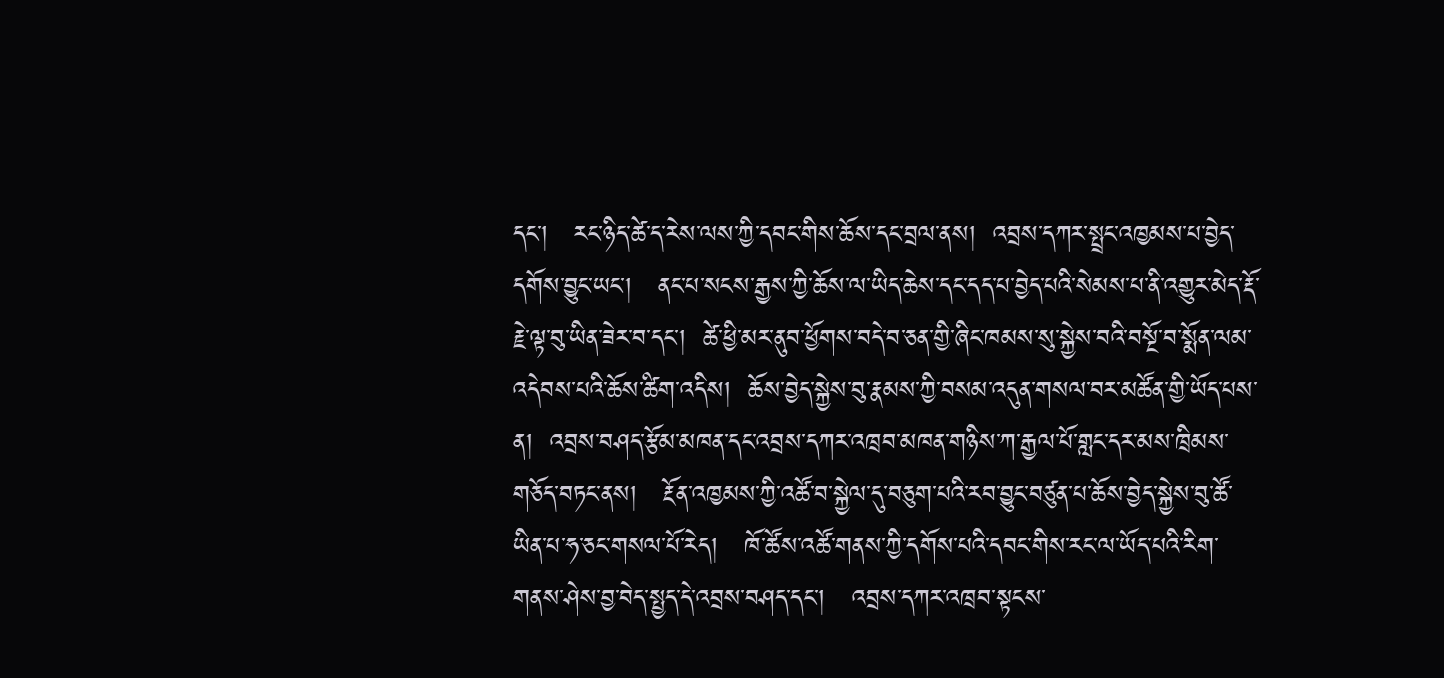དང་།   རང་ཉིད་ཚེ་ད་རེས་ལས་ཀྱི་དབང་གིས་ཆོས་དང་བྲལ་ནས།  འབྲས་དཀར་སྤྲང་འཁྱམས་པ་བྱེད་དགོས་བྱུང་ཡང་།   ནང་པ་སངས་རྒྱས་ཀྱི་ཆོས་ལ་ཡིད་ཆེས་དང་དད་པ་བྱེད་པའི་སེམས་པ་ནི་འགྱུར་མེད་རྡོ་རྗེ་ལྟ་བུ་ཡིན་ཟེར་བ་དང་།  ཚེ་ཕྱི་མར་ནུབ་ཕྱོགས་བདེ་བ་ཅན་གྱི་ཞིང་ཁམས་སུ་སྐྱེས་བའི་བསྔོ་བ་སྨོན་ལམ་འདེབས་པའི་ཆོས་ཚིག་འདིས།  ཆོས་བྱེད་སྐྱེས་བུ་རྣམས་ཀྱི་བསམ་འདུན་གསལ་བར་མཚོན་གྱི་ཡོད་པས་ན།  འབྲས་བཤད་རྩོམ་མཁན་དང་འབྲས་དཀར་འཁྲབ་མཁན་གཉིས་ཀ་རྒྱལ་པོ་གླང་དར་མས་ཁྲིམས་གཅོད་བཏང་ནས།   རྔོན་འཁྱམས་ཀྱི་འཚོ་བ་སྐྱེལ་དུ་བཅུག་པའི་རབ་བྱུང་བཙུན་པ་ཆོས་བྱེད་སྐྱེས་བུ་ཚོ་ཡིན་པ་ཧ་ཅང་གསལ་པོ་རེད།   ཁོ་ཚོས་འཚོ་གནས་ཀྱི་དགོས་པའི་དབང་གིས་རང་ལ་ཡོད་པའི་རིག་གནས་ཤེས་བྱ་བེད་སྤྱད་དེ་འབྲས་བཤད་དང་།   འབྲས་དཀར་འཁྲབ་སྟངས་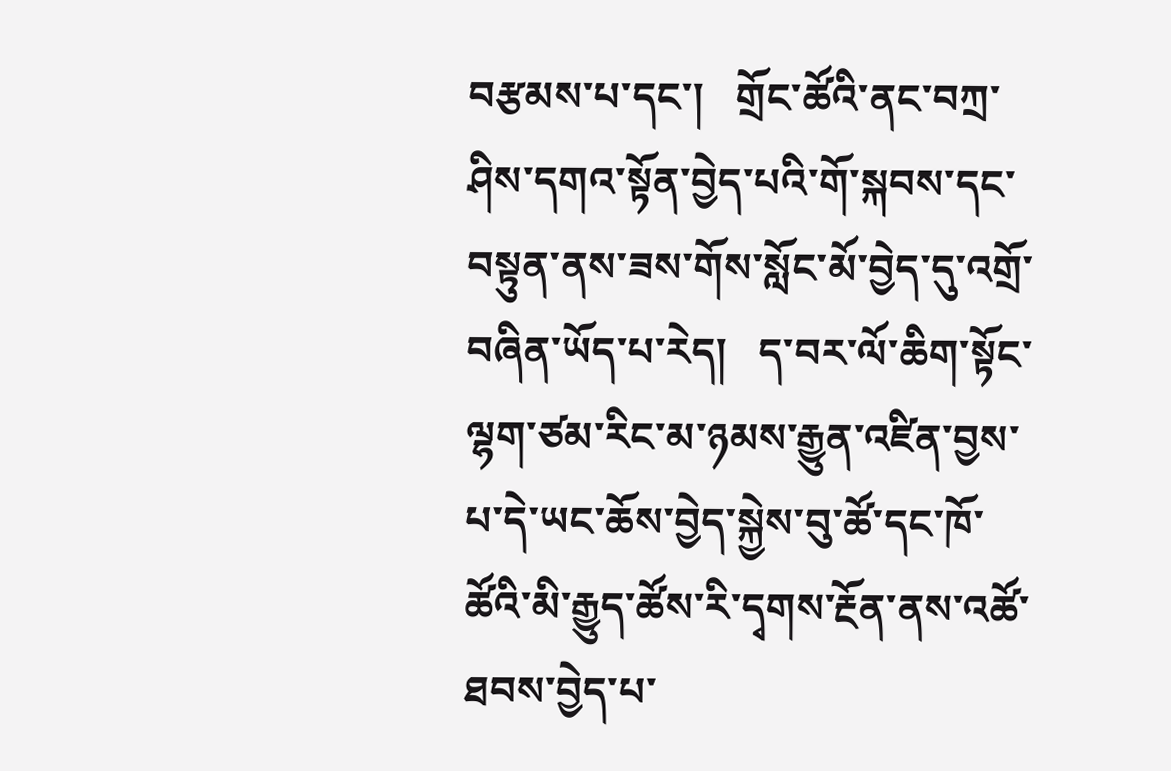བརྩམས་པ་དང་།   གྲོང་ཚོའི་ནང་བཀྲ་ཤིས་དགའ་སྟོན་བྱེད་པའི་གོ་སྐབས་དང་བསྟུན་ནས་ཟས་གོས་སློང་མོ་བྱེད་དུ་འགྲོ་བཞིན་ཡོད་པ་རེད།   ད་བར་ལོ་ཆིག་སྟོང་ལྷག་ཙམ་རིང་མ་ཉམས་རྒྱུན་འཛིན་བྱས་པ་དེ་ཡང་ཆོས་བྱེད་སྐྱེས་བུ་ཚོ་དང་ཁོ་ཚོའི་མི་རྒྱུད་ཚོས་རི་དྭགས་རྔོན་ནས་འཚོ་ཐབས་བྱེད་པ་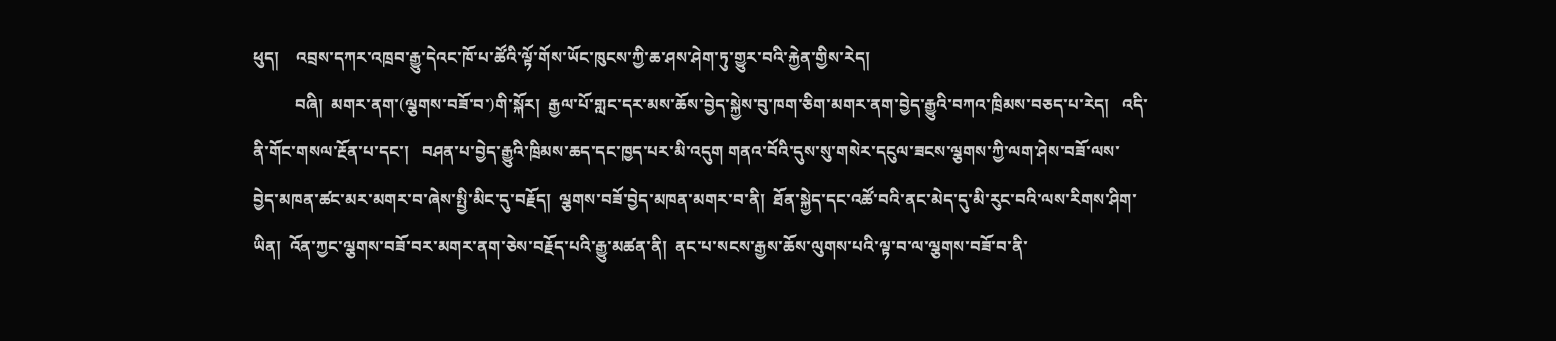ཕུད།    འབྲས་དཀར་འཁྲབ་རྒྱུ་དེའང་ཁོ་པ་ཚོའི་ལྟོ་གོས་ཡོང་ཁུངས་ཀྱི་ཆ་ཤས་ཤེག་ཏུ་གྱུར་བའི་རྐྱེན་གྱིས་རེད།
          བཞི།  མགར་ནག་(ལྕགས་བཟོ་བ་)གི་སྐོར།  རྒྱལ་པོ་གླང་དར་མས་ཆོས་བྱེད་སྐྱེས་བུ་ཁག་ཅིག་མགར་ནག་བྱེད་རྒྱུའི་བཀའ་ཁྲིམས་བཅད་པ་རེད།   འདི་ནི་གོང་གསལ་རྔོན་པ་དང་།   བཤན་པ་བྱེད་རྒྱུའི་ཁྲིམས་ཆད་དང་ཁྱད་པར་མི་འདུག གནའ་བོའི་དུས་སུ་གསེར་དངུལ་ཟངས་ལྕགས་ཀྱི་ལག་ཤེས་བཟོ་ལས་བྱེད་མཁན་ཚང་མར་མགར་བ་ཞེས་སྤྱི་མིང་དུ་བརྗོད།  ལྕགས་བཟོ་བྱེད་མཁན་མགར་བ་ནི།  ཐོན་སྐྱེད་དང་འཚོ་བའི་ནང་མེད་དུ་མི་རུང་བའི་ལས་རིགས་ཤིག་ཡིན།  འོན་ཀྱང་ལྕགས་བཟོ་བར་མགར་ནག་ཅེས་བརྗོད་པའི་རྒྱུ་མཚན་ནི།  ནང་པ་སངས་རྒྱས་ཆོས་ལུགས་པའི་ལྟ་བ་ལ་ལྕགས་བཟོ་བ་ནི་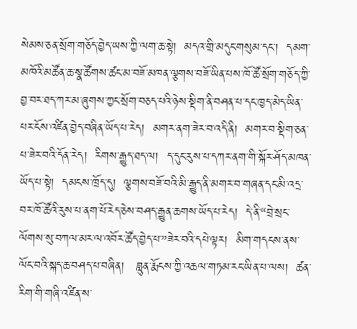སེམས་ཅན་སྲོག་གཅོད་བྱེད་ཡས་ཀྱི་ལག་ཆ་སྟེ།  མདའ་གྲི་མདུང་གསུམ་དང་།  དམག་མཁོའི་མཚོན་ཆ་སྣ་ཚོགས་ཚང་མ་བཟོ་མཁན་ལྕགས་བཟོ་ཡིན་པས་ཁོ་ཚོ་སྲོག་གཅོད་ཀྱི་བྱ་བར་ཐད་ཀར་མ་ཞུགས་ཀྱང་སྲོག་བཅད་པའི་ཉེས་སྡིག་ནི་བཤན་པ་དང་ཁྱད་མེད་ཡིན་པར་ངོས་འཛིན་བྱེད་བཞིན་ཡོད་པ་རེད།  མགར་ནག་ཟེར་བ་འདི་ནི།  མགར་བ་སྡིག་ཅན་པ་ཟེར་བའི་དོན་རེད།  རིགས་རྒྱུད་ཐད་ལ།  ད་དུང་རུས་པ་དཀར་ནག་གི་སྐོར་ཤོད་མཁན་ཡོད་པ་སྟེ།  དམངས་ཁྲོད་དུ།  ལྕགས་བཟོ་བའི་མི་རྒྱུད་ནི་མགར་བ་གཞན་དང་མི་འདྲ་བར་ཁོ་ཚོའི་རུས་པ་ནག་པོ་རེད་ཅེས་བཤད་རྒྱུན་ཆགས་ཡོད་པ་རེད།  དེ་ནི་“བྲེ་སྲང་ལོགས་སུ་བཀལ་མར་ལ་འབོར་ཚོད་བྱེད་པ་”ཟེར་བའི་དཔེ་ལྟར།  མིག་གདངས་ནས་ལོང་བའི་སྐད་ཆ་བཤད་པ་བཞིན།   བླུན་རྨོངས་ཀྱི་འཆལ་གཏམ་རང་ཡིན་པ་ལས།  ཚན་རིག་གི་གཞི་འཛིན་ས་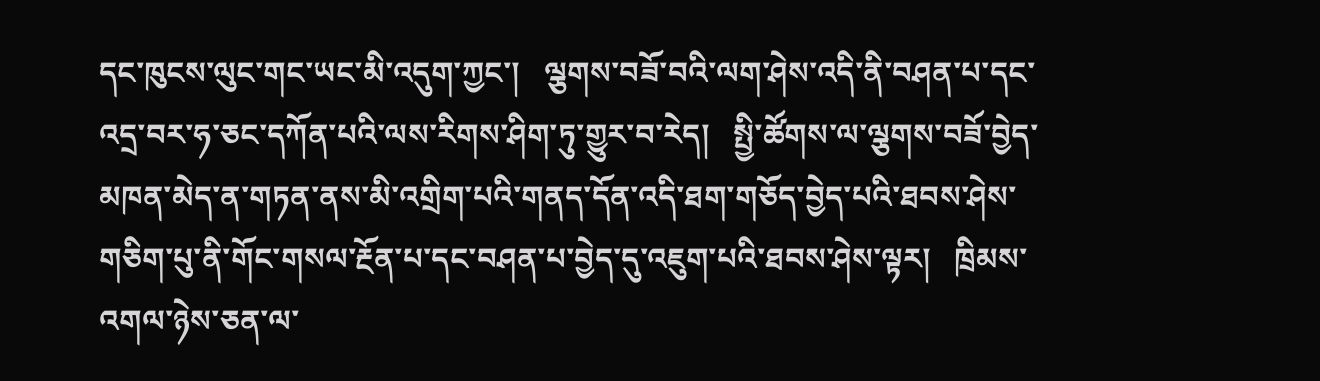དང་ཁུངས་ལུང་གང་ཡང་མི་འདུག་ཀྱང་།   ལྕགས་བཟོ་བའི་ལག་ཤེས་འདི་ནི་བཤན་པ་དང་འདྲ་བར་ཧ་ཅང་དཀོན་པའི་ལས་རིགས་ཤིག་ཏུ་གྱུར་བ་རེད།   སྤྱི་ཚོགས་ལ་ལྕགས་བཟོ་བྱེད་མཁན་མེད་ན་གཏན་ནས་མི་འགྲིག་པའི་གནད་དོན་འདི་ཐག་གཅོད་བྱེད་པའི་ཐབས་ཤེས་གཅིག་པུ་ནི་གོང་གསལ་རྔོན་པ་དང་བཤན་པ་བྱེད་དུ་འཇུག་པའི་ཐབས་ཤེས་ལྟར།   ཁྲིམས་འགལ་ཉེས་ཅན་ལ་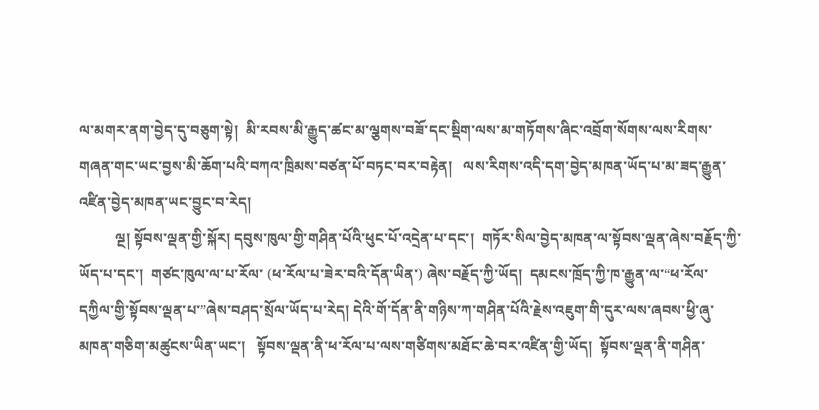ལ་མགར་ནག་བྱེད་དུ་བཅུག་སྟེ།  མི་རབས་མི་རྒྱུད་ཚང་མ་ལྕགས་བཟོ་དང་སྡིག་ལས་མ་གཏོགས་ཞིང་འབྲོག་སོགས་ལས་རིགས་གཞན་གང་ཡང་བྱས་མི་ཆོག་པའི་བཀའ་ཁྲིམས་བཙན་པོ་བཏང་བར་བརྟེན།   ལས་རིགས་འདི་དག་བྱེད་མཁན་ཡོད་པ་མ་ཟད་རྒྱུན་འཛིན་བྱེད་མཁན་ཡང་བྱུང་བ་རེད།
          ལྔ། སྟོབས་ལྡན་གྱི་སྐོར། དབུས་ཁུལ་གྱི་གཤིན་པོའི་ཕུང་པོ་འདྲེན་པ་དང་།  གཏོར་སིལ་བྱེད་མཁན་ལ་སྟོབས་ལྡན་ཞེས་བརྗོད་ཀྱི་ཡོད་པ་དང་།  གཙང་ཁུལ་ལ་པ་རོལ་ (ཕ་རོལ་པ་ཟེར་བའི་དོན་ཡིན་) ཞེས་བརྗོད་ཀྱི་ཡོད།  དམངས་ཁྲོད་ཀྱི་ཁ་རྒྱུན་ལ་“ཕ་རོལ་དཀྱིལ་གྱི་སྟོབས་ལྡན་པ་”ཞེས་བཤད་སྲོལ་ཡོད་པ་རེད། དེའི་གོ་དོན་ནི་གཉིས་ཀ་གཤིན་པོའི་རྗེས་འཇུག་གི་དུར་ལས་ཞབས་ཕྱི་ཞུ་མཁན་གཅིག་མཚུངས་ཡིན་ཡང་།   སྟོབས་ལྡན་ནི་ཕ་རོལ་པ་ལས་གཙིགས་མཐོང་ཆེ་བར་འཛིན་གྱི་ཡོད།  སྟོབས་ལྡན་ནི་གཤིན་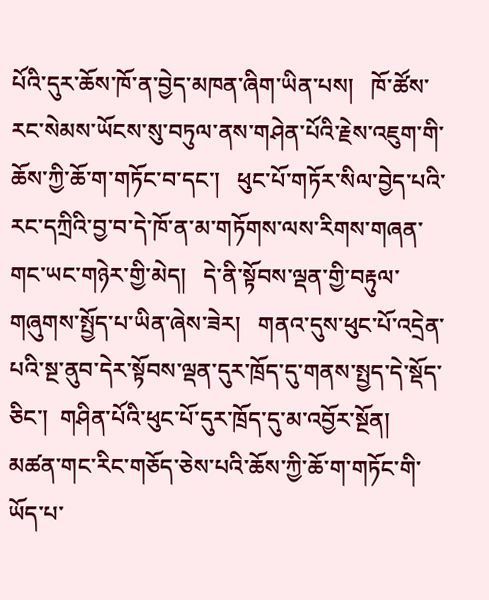པོའི་དུར་ཆོས་ཁོ་ན་བྱེད་མཁན་ཞིག་ཡིན་པས།   ཁོ་ཚོས་རང་སེམས་ཡོངས་སུ་བཏུལ་ནས་གཤེན་པོའི་རྗེས་འཇུག་གི་ཆོས་ཀྱི་ཆོ་ག་གཏོང་བ་དང་།   ཕུང་པོ་གཏོར་སིལ་བྱེད་པའི་རང་དཀྲིའི་བྱ་བ་དེ་ཁོ་ན་མ་གཏོགས་ལས་རིགས་གཞན་གང་ཡང་གཉེར་གྱི་མེད།   དེ་ནི་སྟོབས་ལྡན་གྱི་བརྟུལ་གཞུགས་སྤྱོད་པ་ཡིན་ཞེས་ཟེར།   གནའ་དུས་ཕུང་པོ་འདྲེན་པའི་སྔ་ནུབ་དེར་སྟོབས་ལྡན་དུར་ཁྲོད་དུ་གནས་སྤྱད་དེ་སྡོད་ཅིང་།  གཤིན་པོའི་ཕུང་པོ་དུར་ཁྲོད་དུ་མ་འབྱོར་སྔོན།   མཚན་གང་རིང་གཅོད་ཅེས་པའི་ཆོས་ཀྱི་ཆོ་ག་གཏོང་གི་ཡོད་པ་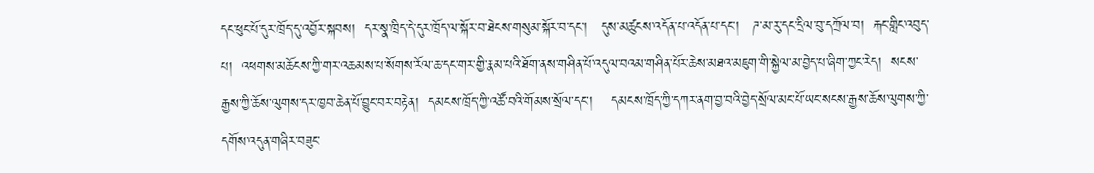དང་ཕུང་པོ་དུར་ཁྲོད་དུ་འབྱོར་སྐབས།  དར་སྣ་ཁྲིད་དེ་དུར་ཁྲོད་ལ་སྐོར་བ་ཐེངས་གསུམ་སྐོར་བ་དང་།   དུས་མཚུངས་འདོན་པ་འདོན་པ་དང་།   ཌ་མ་རུ་དང་དྲིལ་བུ་དཀྲོལ་བ།  རྐང་གླིང་འབུད་པ།  འཕགས་མཆོངས་ཀྱི་གར་འཆམས་པ་སོགས་རོལ་ཆ་དང་གར་གྱི་རྣམ་པའི་ཐོག་ནས་གཤིན་པོ་འདུལ་བའམ་གཤིན་པོར་ཆེས་མཐའ་མཇུག་གི་སྐྱེལ་མ་བྱེད་པ་ཞིག་ཀྱང་རེད།  སངས་རྒྱས་ཀྱི་ཆོས་ལུགས་དར་ཁྱབ་ཆེན་པོ་བྱུང་བར་བརྟེན།  དམངས་ཁྲོད་ཀྱི་འཚོ་བའི་གོམས་སྲོལ་དང་།    དམངས་ཁྲོད་ཀྱི་དཀར་ནག་བྱ་བའི་བྱེད་སྲོལ་མང་པོ་ཡང་སངས་རྒྱས་ཆོས་ལུགས་ཀྱི་དགོས་འདུན་གཞིར་བཟུང་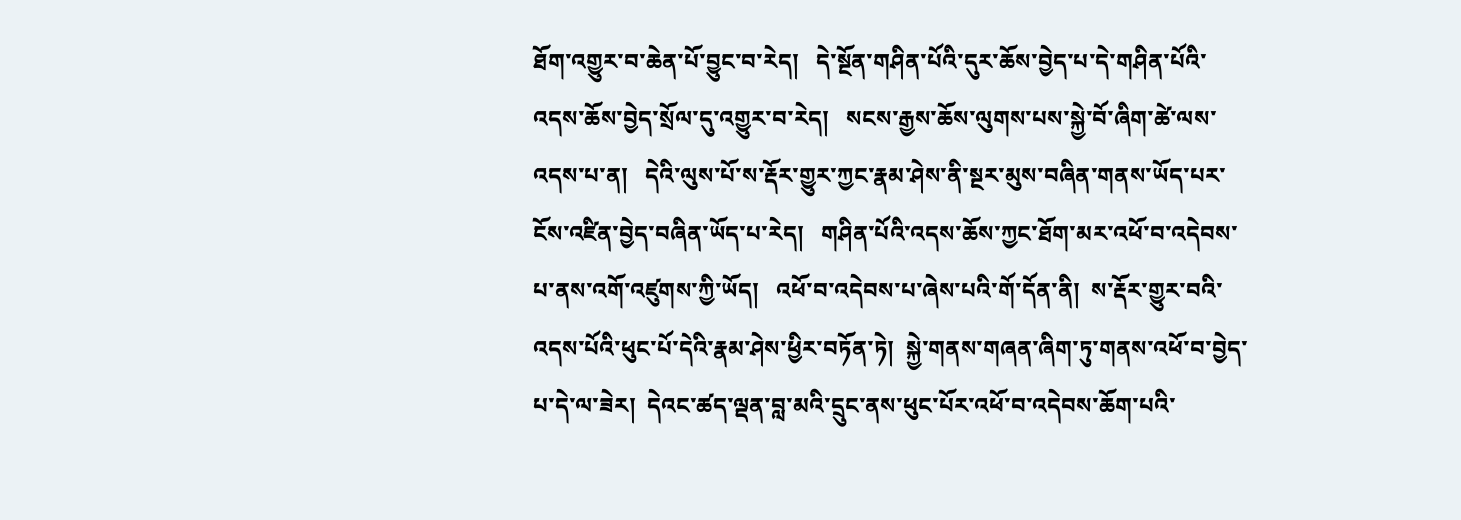ཐོག་འགྱུར་བ་ཆེན་པོ་བྱུང་བ་རེད།   དེ་སྔོན་གཤིན་པོའི་དུར་ཆོས་བྱེད་པ་དེ་གཤིན་པོའི་འདས་ཆོས་བྱེད་སྲོལ་དུ་འགྱུར་བ་རེད།   སངས་རྒྱས་ཆོས་ལུགས་པས་སྐྱེ་བོ་ཞིག་ཚེ་ལས་འདས་པ་ན།   དེའི་ལུས་པོ་ས་རྡོར་གྱུར་ཀྱང་རྣམ་ཤེས་ནི་སྔར་མུས་བཞིན་གནས་ཡོད་པར་ངོས་འཛིན་བྱེད་བཞིན་ཡོད་པ་རེད།   གཤིན་པོའི་འདས་ཆོས་ཀྱང་ཐོག་མར་འཕོ་བ་འདེབས་པ་ནས་འགོ་འཛུགས་ཀྱི་ཡོད།   འཕོ་བ་འདེབས་པ་ཞེས་པའི་གོ་དོན་ནི།  ས་རྡོར་གྱུར་བའི་འདས་པོའི་ཕུང་པོ་དེའི་རྣམ་ཤེས་ཕྱིར་བཏོན་ཏེ།  སྐྱེ་གནས་གཞན་ཞིག་ཏུ་གནས་འཕོ་བ་བྱེད་པ་དེ་ལ་ཟེར།  དེའང་ཚད་ལྡན་བླ་མའི་དྲུང་ནས་ཕུང་པོར་འཕོ་བ་འདེབས་ཆོག་པའི་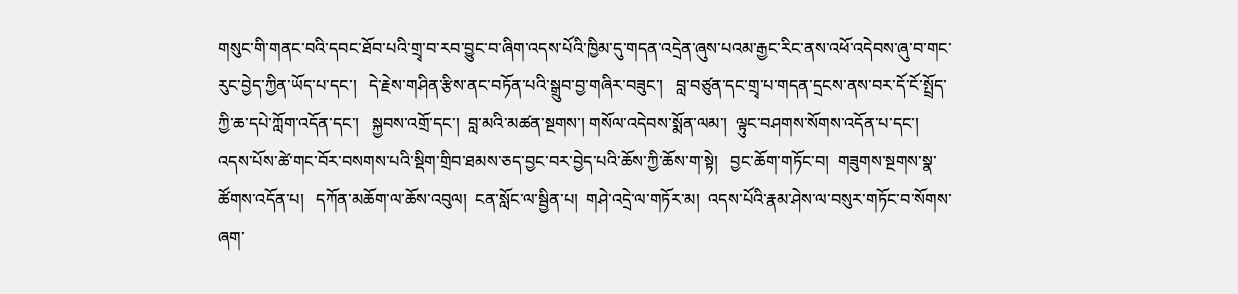གསུང་གི་གནང་བའི་དབང་ཐོབ་པའི་གྲྭ་བ་རབ་བྱུང་བ་ཞིག་འདས་པོའི་ཁྱིམ་དུ་གདན་འདྲེན་ཞུས་པའམ་རྒྱང་རིང་ནས་འཕོ་འདེབས་ཞུ་བ་གང་རུང་བྱེད་ཀྱིན་ཡོད་པ་དང་།   དེ་རྗེས་གཤིན་རྩིས་ནང་བཏོན་པའི་སྒྲུབ་བྱ་གཞིར་བཟུང་།   བླ་བཙུན་དང་གྲྭ་པ་གདན་དྲངས་ནས་བར་དོ་ངོ་སྤྲོད་ཀྱི་ཆ་དཔེ་ཀློག་འདོན་དང་།   སྐྱབས་འགྲོ་དང་།  བླ་མའི་མཚན་སྔགས་། གསོལ་འདེབས་སྨོན་ལམ་།  ལྟུང་བཤགས་སོགས་འདོན་པ་དང་།   འདས་པོས་ཚེ་གང་བོར་བསགས་པའི་སྡིག་གྲིབ་ཐམས་ཅད་བྱང་བར་བྱེད་པའི་ཆོས་ཀྱི་ཆོས་ག་སྟེ།   བྱང་ཆོག་གཏོང་བ།  གཟུགས་སྔགས་སྣ་ཚོགས་འདོན་པ།   དཀོན་མཆོག་ལ་ཆོས་འབུལ།  ངན་སློང་ལ་སྦྱིན་པ།  གཤེ་འདྲེ་ལ་གཏོར་མ།  འདས་པོའི་རྣམ་ཤེས་ལ་བསུར་གཏོང་བ་སོགས་ཞག་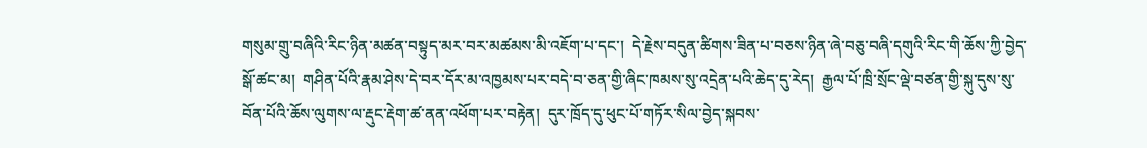གསུམ་གྲུ་བཞིའི་རིང་ཉིན་མཚན་བསྟུད་མར་བར་མཚམས་མི་འཇོག་པ་དང་།  དེ་རྗེས་བདུན་ཚིགས་ཟིན་པ་བཅས་ཉིན་ཞེ་བཅུ་བཞི་དགུའི་རིང་གི་ཆོས་ཀྱི་བྱེད་སྒོ་ཚང་མ།  གཤིན་པོའི་རྣམ་ཤེས་དེ་བར་དོར་མ་འཁྱམས་པར་བདེ་བ་ཅན་གྱི་ཞིང་ཁམས་སུ་འདྲེན་པའི་ཆེད་དུ་རེད།  རྒྱལ་པོ་ཁྲི་སྲོང་ལྡེ་བཙན་གྱི་སྐུ་དུས་སུ་བོན་པོའི་ཆོས་ལུགས་ལ་རྡུང་རྡེག་ཚ་ནན་འཕོག་པར་བརྟེན།  དུར་ཁྲོད་དུ་ཕུང་པོ་གཏོར་སིལ་བྱེད་སྐབས་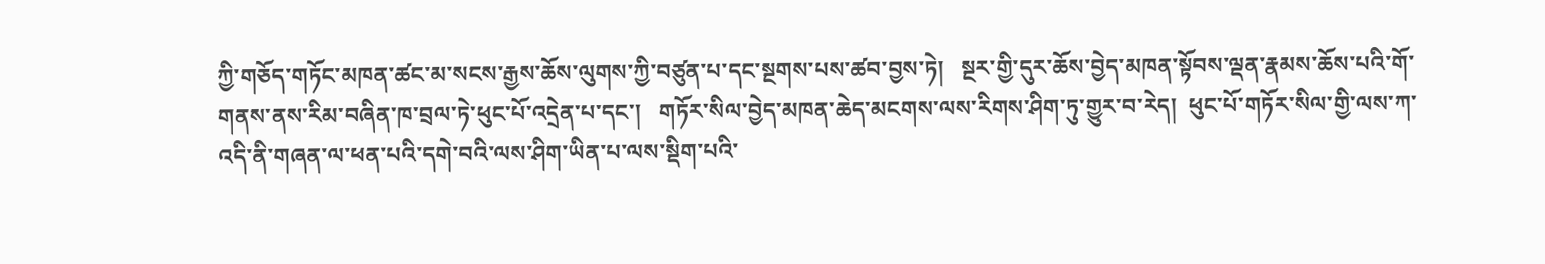ཀྱི་གཅོད་གཏོང་མཁན་ཚང་མ་སངས་རྒྱས་ཆོས་ལུགས་ཀྱི་བཙུན་པ་དང་སྔགས་པས་ཚབ་བྱས་ཏེ།   སྔར་གྱི་དུར་ཆོས་བྱེད་མཁན་སྟོབས་ལྡན་རྣམས་ཆོས་པའི་གོ་གནས་ནས་རིམ་བཞིན་ཁ་བྲལ་ཏེ་ཕུང་པོ་འདྲེན་པ་དང་།   གཏོར་སིལ་བྱེད་མཁན་ཆེད་མངགས་ལས་རིགས་ཤིག་ཏུ་གྱུར་བ་རེད།  ཕུང་པོ་གཏོར་སིལ་གྱི་ལས་ཀ་འདི་ནི་གཞན་ལ་ཕན་པའི་དགེ་བའི་ལས་ཤིག་ཡིན་པ་ལས་སྡིག་པའི་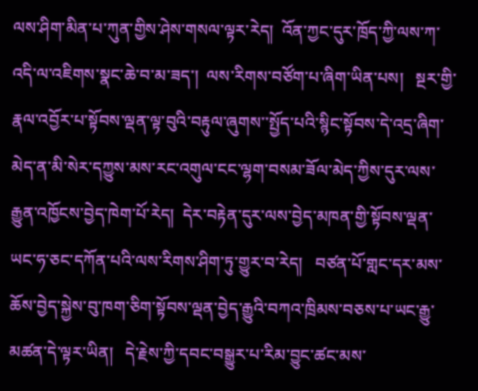ལས་ཤིག་མིན་པ་ཀུན་གྱིས་ཤེས་གསལ་ལྟར་རེད།  འོན་ཀྱང་དུར་ཁྲོད་ཀྱི་ལས་ཀ་འདི་ལ་འཇིགས་སྣང་ཆེ་བ་མ་ཟད་།  ལས་རིགས་བཙོག་པ་ཞིག་ཡིན་པས།   སྔར་གྱི་རྣལ་འབྱོར་པ་སྟོབས་ལྡན་ལྟ་བུའི་བརྟུལ་ཞུགས་་སྤྱོད་པའི་སྙིང་སྟོབས་དེ་འདྲ་ཞིག་མེད་ན་མི་སེར་དཀྱུས་མས་རང་འགུལ་ངང་ལྷག་བསམ་ཟོལ་མེད་ཀྱིས་དུར་ལས་རྒྱུན་འཁྱོངས་བྱེད་ཁེག་པོ་རེད།  དེར་བརྟེན་དུར་ལས་བྱེད་མཁན་གྱི་སྟོབས་ལྡན་ཡང་ཧ་ཅང་དཀོན་པའི་ལས་རིགས་ཤིག་ཏུ་གྱུར་བ་རེད།   བཙན་པོ་གླང་དར་མས་ཆོས་བྱེད་སྐྱེས་བུ་ཁག་ཅིག་སྟོབས་ལྡན་བྱེད་རྒྱུའི་བཀའ་ཁྲིམས་བཅས་པ་ཡང་རྒྱུ་མཚན་དེ་ལྟར་ཡིན།   དེ་རྗེས་ཀྱི་དབང་བསྒྱུར་པ་རིམ་བྱུང་ཚང་མས་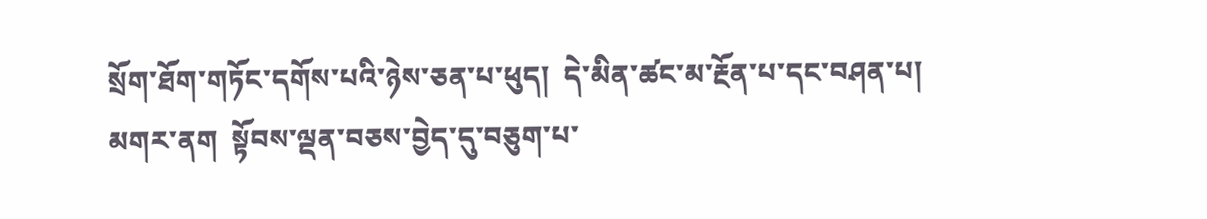སྲོག་ཐོག་གཏོང་དགོས་པའི་ཉེས་ཅན་པ་ཕུད།  དེ་མིན་ཚང་མ་རྔོན་པ་དང་བཤན་པ།  མགར་ནག  སྟོབས་ལྡན་བཅས་བྱེད་དུ་བཅུག་པ་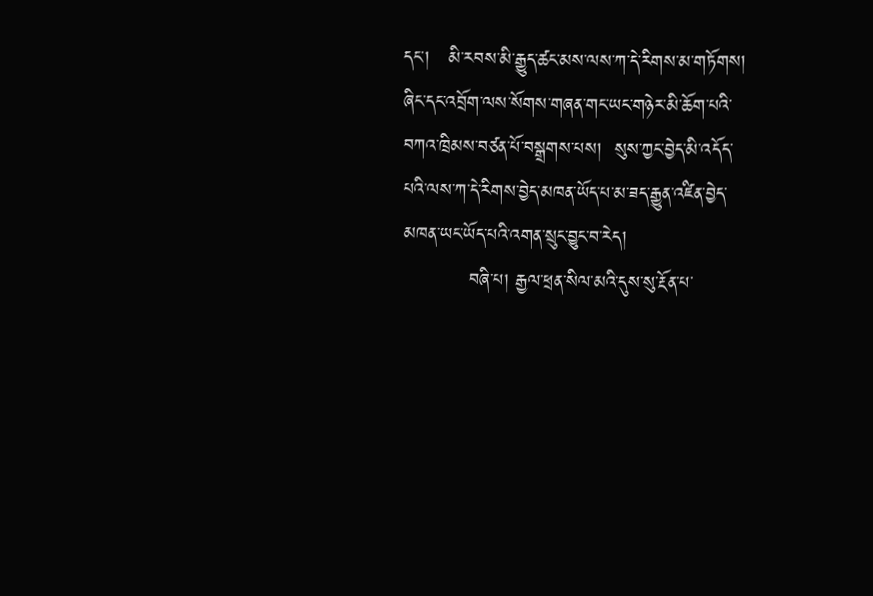དང་།   མི་རབས་མི་རྒྱུད་ཚང་མས་ལས་ཀ་དེ་རིགས་མ་གཏོགས།   ཞིང་དང་འབྲོག་ལས་སོགས་གཞན་གང་ཡང་གཉེར་མི་ཆོག་པའི་བཀའ་ཁྲིམས་བཙན་པོ་བསྒྲགས་པས།  སུས་ཀྱང་བྱེད་མི་འདོད་པའི་ལས་ཀ་དེ་རིགས་བྱེད་མཁན་ཡོད་པ་མ་ཟད་རྒྱུན་འཛིན་བྱེད་མཁན་ཡང་ཡོད་པའི་འགན་སྲུང་བྱུང་བ་རེད།
          བཞི་པ། རྒྱལ་ཕྲན་སིལ་མའི་དུས་སུ་རྔོན་པ་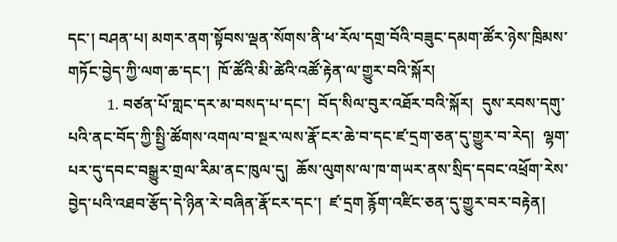དང་། བཤན་པ། མགར་ནག་སྟོབས་ལྡན་སོགས་ནི་ཕ་རོལ་དགྲ་བོའི་བཟུང་དམག་ཚོར་ཉེས་ཁྲིམས་གཏོང་བྱེད་ཀྱི་ལག་ཆ་དང་།  ཁོ་ཚོའི་མི་ཚེའི་འཚོ་རྟེན་ལ་གྱུར་བའི་སྐོར།
          1. བཙན་པོ་གླང་དར་མ་བསད་པ་དང་།  བོད་སིལ་བུར་འཐོར་བའི་སྐོར།  དུས་རབས་དགུ་པའི་ནང་བོད་ཀྱི་སྤྱི་ཚོགས་འགལ་བ་སྔར་ལས་རྣོ་ངར་ཆེ་བ་དང་ཛ་དྲག་ཅན་དུ་གྱུར་བ་རེད།  ལྷག་པར་དུ་དབང་བསྒྱུར་གྲལ་རིམ་ནང་ཁུལ་དུ།  ཆོས་ལུགས་ལ་ཁ་གཡར་ནས་སྲིད་དབང་འཕྲོག་རེས་བྱེད་པའི་འཐབ་རྩོད་དེ་ཉིན་རེ་བཞིན་རྣོ་ངར་དང་།  ཛ་དྲག རྙོག་འཛིང་ཅན་དུ་གྱུར་བར་བརྟེན།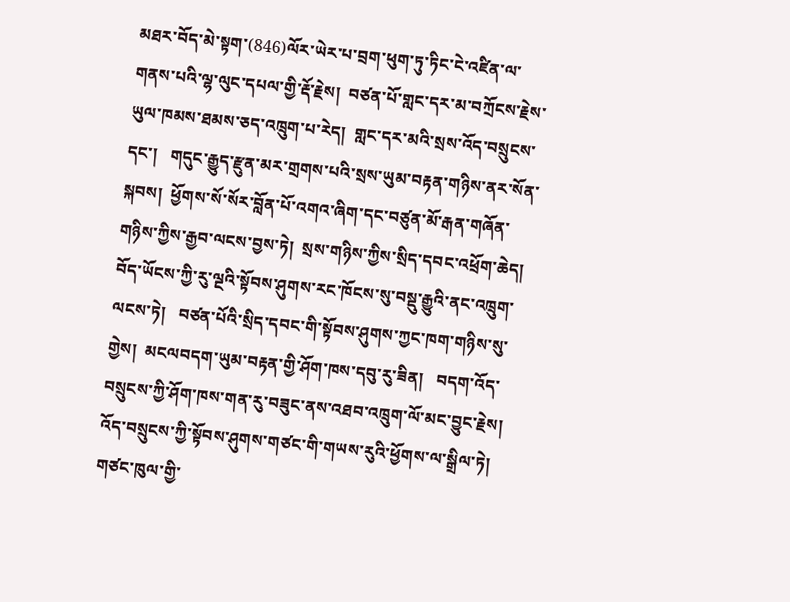མཐར་བོད་མེ་སྟག་(846)ལོར་ཡེར་པ་བྲག་ཕུག་ཏུ་ཏིང་ངེ་འཛིན་ལ་གནས་པའི་ལྷ་ལུང་དཔལ་གྱི་རྡོ་རྗེས།  བཙན་པོ་གླང་དར་མ་བཀྲོངས་རྗེས་ཡུལ་ཁམས་ཐམས་ཅད་འཁྲུག་པ་རེད།  གླང་དར་མའི་སྲས་འོད་བསྲུངས་དང་།   གདུང་རྒྱུད་རྫུན་མར་གྲགས་པའི་སྲས་ཡུམ་བརྟན་གཉིས་ནར་སོན་སྐབས།  ཕྱོགས་སོ་སོར་བློན་པོ་འགའ་ཞིག་དང་བཙུན་མོ་རྒན་གཞོན་གཉིས་ཀྱིས་རྒྱབ་ལངས་བྱས་ཏེ།  སྲས་གཉིས་ཀྱིས་སྲིད་དབང་འཕྲོག་ཆེད།  བོད་ཡོངས་ཀྱི་རུ་ལྔའི་སྟོབས་ཤུགས་རང་ཁོངས་སུ་བསྡུ་རྒྱུའི་ནང་འཁྲུག་ལངས་ཏེ།   བཙན་པོའི་སྲིད་དབང་གི་སྟོབས་ཤུགས་ཀྱང་ཁག་གཉིས་སུ་གྱེས།  མངལབདག་ཡུམ་བརྟན་གྱི་ཤོག་ཁས་དབུ་རུ་ཟིན།   བདག་འོད་བསྲུངས་ཀྱི་ཤོག་ཁས་གན་རུ་བཟུང་ནས་འཐབ་འཁྲུག་ལོ་མང་བྱུང་རྗེས།   འོད་བསྲུངས་ཀྱི་སྟོབས་ཤུགས་གཙང་གི་གཡས་རུའི་ཕྱོགས་ལ་སྒྲིལ་ཏེ།   གཙང་ཁུལ་གྱི་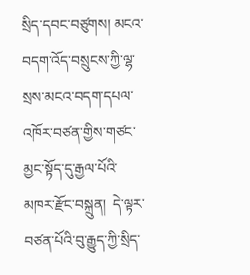སྲིད་དབང་བཙུགས། མངའ་བདག་འོད་བསྲུངས་ཀྱི་ལྷ་སྲས་མངའ་བདག་དཔལ་འཁོར་བཙན་གྱིས་གཙང་མྱང་སྟོད་དུ་རྒྱལ་པོའི་མཁར་རྫོང་བསྐྲུན།  དེ་ལྟར་བཙན་པོའི་བུ་རྒྱུད་ཀྱི་སྲིད་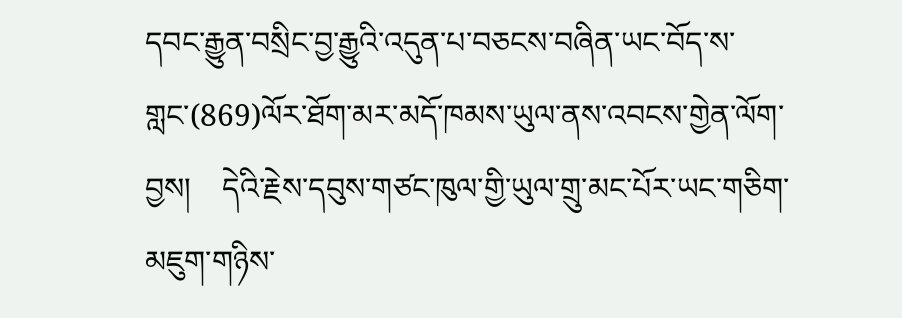དབང་རྒྱུན་བསྲིང་བྱ་རྒྱུའི་འདུན་པ་བཅངས་བཞིན་ཡང་བོད་ས་གླང་(869)ལོར་ཐོག་མར་མདོ་ཁམས་ཡུལ་ནས་འབངས་གྱེན་ལོག་བྱས།    དེའི་རྗེས་དབུས་གཙང་ཁུལ་གྱི་ཡུལ་གྲུ་མང་པོར་ཡང་གཅིག་མཇུག་གཉིས་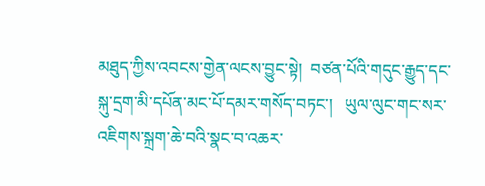མཐུད་ཀྱིས་འབངས་གྱེན་ལངས་བྱུང་སྟེ།  བཙན་པོའི་གདུང་རྒྱུད་དང་སྐུ་དྲག་མི་དཔོན་མང་པོ་དམར་གསོད་བཏང་།   ཡུལ་ལུང་གང་སར་འཇིགས་སྐྲག་ཆེ་བའི་སྣང་བ་འཆར་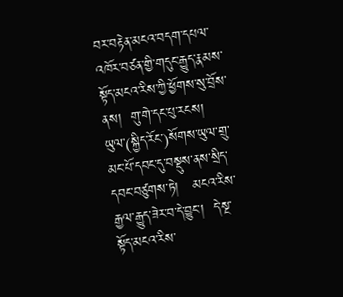བར་བརྟེན་མངའ་བདག་དཔལ་འཁོར་བཙན་གྱི་གདུང་རྒྱུད་རྣམས་སྟོད་མངའ་རིས་ཀྱི་ཕྱོགས་སུ་བྲོས་ནས།  གུ་གེ་དང་པུ་རངས།   ཡུལ་(སྐྱིད་རོང་)སོགས་ཡུལ་གྲུ་མང་པོ་དབང་དུ་བསྡུས་ནས་སྲིད་དབང་བཙུགས་ཏེ།   མངའ་རིས་རྒྱལ་རྒྱུད་ཟེར་བ་དེ་བྱུང་།  དེ་སྔ་སྟོད་མངའ་རིས་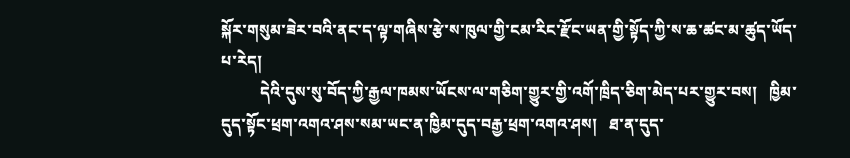སྐོར་གསུམ་ཟེར་བའི་ནང་ད་ལྟ་གཞིས་རྩེ་ས་ཁུལ་གྱི་ངམ་རིང་རྫོང་ཡན་གྱི་སྟོད་ཀྱི་ས་ཆ་ཚང་མ་ཚུད་ཡོད་པ་རེད།
          དེའི་དུས་སུ་བོད་ཀྱི་རྒྱལ་ཁམས་ཡོངས་ལ་གཅིག་གྱུར་གྱི་འགོ་ཁྲིད་ཅིག་མེད་པར་གྱུར་བས།   ཁྱིམ་དུད་སྟོང་ཕྲག་འགའ་ཤས་སམ་ཡང་ན་ཁྱིམ་དུད་བརྒྱ་ཕྲག་འགའ་ཤས།   ཐ་ན་དུད་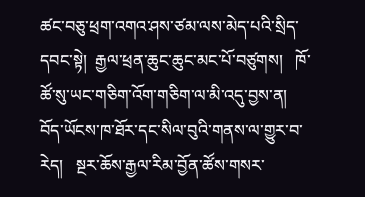ཚང་བཅུ་ཕྲག་འགའ་ཤས་ཙམ་ལས་མེད་པའི་སྲིད་དབང་སྟེ།  རྒྱལ་ཕྲན་ཆུང་ཆུང་མང་པོ་བཙུགས།   ཁོ་ཚོ་སུ་ཡང་གཅིག་འོག་གཅིག་ལ་མི་འདུ་བྱས་ན།  བོད་ཡོངས་ཁ་ཐོར་དང་སིལ་བུའི་གནས་ལ་གྱུར་བ་རེད།   སྔར་ཆོས་རྒྱལ་རིམ་བྱོན་ཚོས་གསར་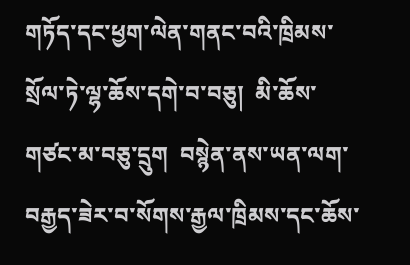གཏོད་དང་ཕྱག་ལེན་གནང་བའི་ཁྲིམས་སྲོལ་ཏེ་ལྷ་ཆོས་དགེ་བ་བཅུ།  མི་ཆོས་གཙང་མ་བཅུ་དྲུག  བསྙེན་ནས་ཡན་ལག་བརྒྱད་ཟེར་བ་སོགས་རྒྱལ་ཁྲིམས་དང་ཆོས་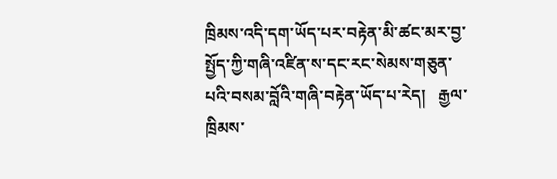ཁྲིམས་འདི་དག་ཡོད་པར་བརྟེན་མི་ཚང་མར་བྱ་སྤྱོད་ཀྱི་གཞི་འཛིན་ས་དང་རང་སེམས་གཅུན་པའི་བསམ་བློའི་གཞི་བརྟེན་ཡོད་པ་རེད།   རྒྱལ་ཁྲིམས་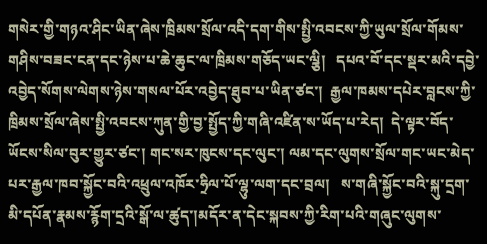གསེར་གྱི་གཉའ་ཤིང་ཡིན་ཞེས་ཁྲིམས་སྲོལ་འདི་དག་གིས་སྤྱི་འབངས་ཀྱི་ཡུལ་སྲོལ་གོམས་གཤིས་བཟང་ངན་དང་ཉེས་པ་ཆེ་ཆུང་ལ་ཁྲིམས་གཅོད་ཡང་ལྕི།   དཔའ་བོ་དང་སྡར་མའི་དབྱེ་འབྱེད་སོགས་ལེགས་ཉེས་གསལ་པོར་འབྱེད་ཐུབ་པ་ཡིན་ཙང་།  རྒྱལ་ཁམས་དཔེར་བླངས་ཀྱི་ཁྲིམས་སྲོལ་ཞེས་སྤྱི་འབངས་ཀུན་གྱི་བྱ་སྤྱོད་ཀྱི་གཞི་འཛིན་ས་ཡོད་པ་རེད།  དེ་ལྟར་བོད་ཡོངས་སིལ་བུར་གྱུར་ཙང་། གང་སར་ཁུངས་དང་ལུང་། ལམ་དང་ལུགས་སྲོལ་གང་ཡང་མེད་པར་རྒྱལ་ཁབ་སྐྱོང་བའི་འཕྲུལ་འཁོར་ཧྲིལ་པོ་ལྷུ་ལག་དང་བྲལ།   ས་གཞི་སྐྱོང་བའི་སྐུ་དྲག་མི་དཔོན་རྣམས་རྙོག་དྲའི་སྒོ་ལ་ཚུད་།མདོར་ན་དེང་སྐབས་ཀྱི་རིག་པའི་གཞུང་ལུགས་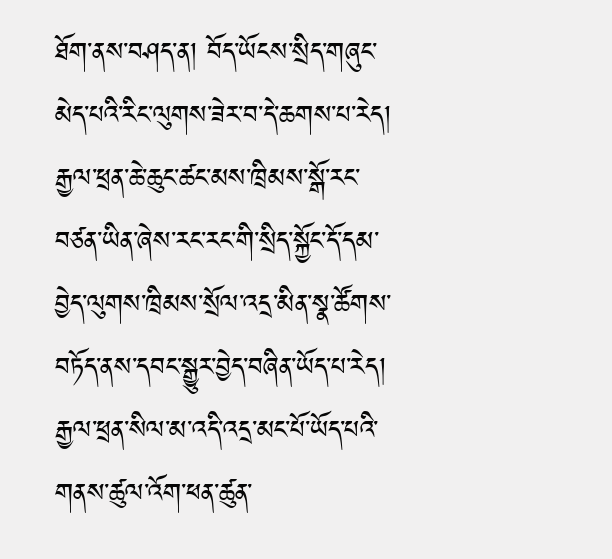ཐོག་ནས་བཤད་ན། བོད་ཡོངས་སྲིད་གཞུང་མེད་པའི་རིང་ལུགས་ཟེར་བ་དེ་ཆགས་པ་རེད། རྒྱལ་ཕྲན་ཆེ་ཆུང་ཚང་མས་ཁྲིམས་སྒོ་རང་བཙན་ཡིན་ཞེས་རང་རང་གི་སྲིད་སྐྱོང་དོ་དམ་བྱེད་ལུགས་ཁྲིམས་སྲོལ་འདྲ་མིན་སྣ་ཚོགས་བཏོད་ནས་དབང་སྒྱུར་བྱེད་བཞིན་ཡོད་པ་རེད།  རྒྱལ་ཕྲན་སིལ་མ་འདི་འདྲ་མང་པོ་ཡོད་པའི་གནས་ཚུལ་འོག་ཕན་ཚུན་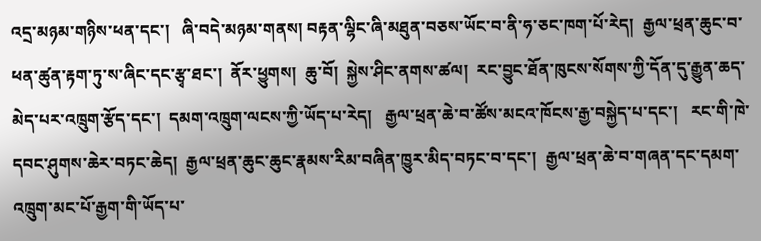འདྲ་མཉམ་གཉིས་ཕན་དང་།   ཞི་བདེ་མཉམ་གནས། བརྟན་ལྷིང་ཞི་མཐུན་བཅས་ཡོང་བ་ནི་ཧ་ཅང་ཁག་པོ་རེད།  རྒྱལ་ཕྲན་ཆུང་བ་ཕན་ཚུན་རྟག་ཏུ་ས་ཞིང་དང་རྩྭ་ཐང་།  ནོར་ཕྱུགས།  ཆུ་བོ།  སྐྱེས་ཤིང་ནགས་ཚལ།  རང་བྱུང་ཐོན་ཁུངས་སོགས་ཀྱི་དོན་དུ་རྒྱུན་ཆད་མེད་པར་འཁྲུག་རྩོད་དང་།  དམག་འཁྲུག་ལངས་ཀྱི་ཡོད་པ་རེད།   རྒྱལ་ཕྲན་ཆེ་བ་ཚོས་མངའ་ཁོངས་རྒྱ་བསྐྱེད་པ་དང་།   རང་གི་ཁེ་དབང་ཤུགས་ཆེར་བཏང་ཆེད།  རྒྱལ་ཕྲན་ཆུང་ཆུང་རྣམས་རིམ་བཞིན་ཁྱུར་མིད་བཏང་བ་དང་།  རྒྱལ་ཕྲན་ཆེ་བ་གཞན་དང་དམག་འཁྲུག་མང་པོ་རྒྱག་གི་ཡོད་པ་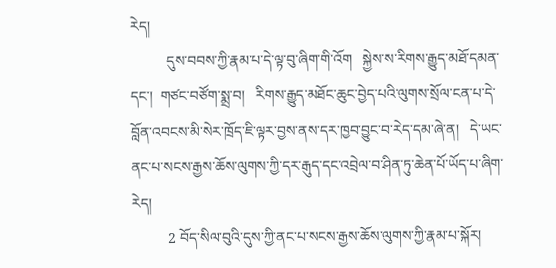རེད།
          དུས་བབས་ཀྱི་རྣམ་པ་དེ་ལྟ་བུ་ཞིག་གི་འོག   སྐྱེས་ས་རིགས་རྒྱུད་མཐོ་དམན་དང་།  གཙང་བཙོག་སྨྲ་བ།   རིགས་རྒྱུད་མཐོང་ཆུང་བྱེད་པའི་ལུགས་སྲོལ་ངན་པ་དེ་བློན་འབངས་མི་སེར་ཁྲོད་ཇི་ལྟར་བྱས་ནས་དར་ཁྱབ་བྱུང་བ་རེད་དམ་ཞེ་ན།   དེ་ཡང་ནང་པ་སངས་རྒྱས་ཆོས་ལུགས་ཀྱི་དར་རྒུད་དང་འབྲེལ་བ་ཤིན་ཏུ་ཆེན་པོ་ཡོད་པ་ཞིག་རེད།
          2 བོད་སིལ་བུའི་དུས་ཀྱི་ནང་པ་སངས་རྒྱས་ཆོས་ལུགས་ཀྱི་རྣམ་པ་སྐོར།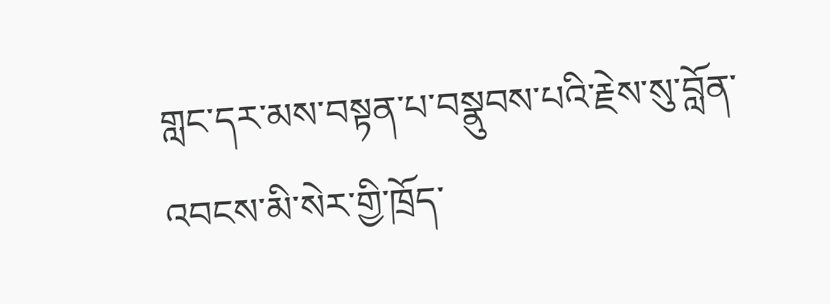གླང་དར་མས་བསྟན་པ་བསྣུབས་པའི་རྗེས་སུ་བློན་འབངས་མི་སེར་གྱི་ཁྲོད་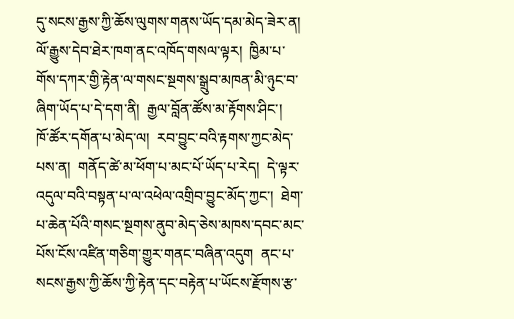དུ་སངས་རྒྱས་ཀྱི་ཆོས་ལུགས་གནས་ཡོད་དམ་མེད་ཟེར་ན།  ལོ་རྒྱུས་དེབ་ཐེར་ཁག་ནང་འཁོད་གསལ་ལྟར།  ཁྱིམ་པ་གོས་དཀར་གྱི་རྟེན་ལ་གསང་སྔགས་སྒྲུབ་མཁན་མི་ཉུང་བ་ཞིག་ཡོད་པ་དེ་དག་ནི།  རྒྱལ་བློན་ཚོས་མ་རྟོགས་ཤིང་།   ཁོ་ཚོར་དགོན་པ་མེད་ལ།  རབ་བྱུང་བའི་རྟགས་ཀྱང་མེད་པས་ན།  གནོད་ཚེ་མ་ཕོག་པ་མང་པོ་ཡོད་པ་རེད།  དེ་ལྟར་འདུལ་བའི་བསྟན་པ་ལ་འཕེལ་འགྲིབ་བྱུང་མོད་ཀྱང་།  ཐེག་པ་ཆེན་པོའི་གསང་སྔགས་ནུབ་མེད་ཅེས་མཁས་དབང་མང་པོས་ངོས་འཛིན་གཅིག་གྱུར་གནང་བཞིན་འདུག  ནང་པ་སངས་རྒྱས་ཀྱི་ཆོས་ཀྱི་རྟེན་དང་བརྟེན་པ་ཡོངས་རྫོགས་རྩ་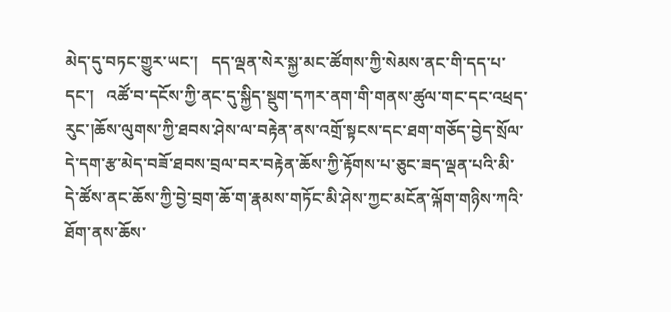མེད་དུ་བཏང་གྱུར་ཡང་།   དད་ལྡན་སེར་སྐྱ་མང་ཚོགས་ཀྱི་སེམས་ནང་གི་དད་པ་དང་།   འཚོ་བ་དངོས་ཀྱི་ནང་དུ་སྐྱིད་སྡུག་དཀར་ནག་གི་གནས་ཚུལ་གང་དང་འཕྲད་རུང་།ཆོས་ལུགས་ཀྱི་ཐབས་ཤེས་ལ་བརྟེན་ནས་འགྲོ་སྟངས་དང་ཐག་གཅོད་བྱེད་སྲོལ་དེ་དག་རྩ་མེད་བཟོ་ཐབས་བྲལ་བར་བརྟེན་ཆོས་ཀྱི་རྟོགས་པ་ཅུང་ཟད་ལྡན་པའི་མི་དེ་ཚོས་ནང་ཆོས་ཀྱི་བྱེ་བྲག་ཆོ་ག་རྣམས་གཏོང་མི་ཤེས་ཀྱང་མངོན་ལྐོག་གཉིས་ཀའི་ཐོག་ནས་ཆོས་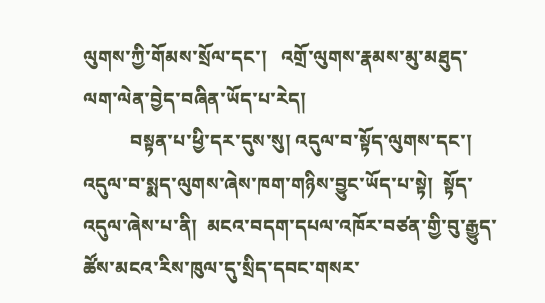ལུགས་ཀྱི་གོམས་སྲོལ་དང་།   འགྲོ་ལུགས་རྣམས་མུ་མཐུད་ལག་ལེན་བྱེད་བཞིན་ཡོད་པ་རེད།
          བསྟན་པ་ཕྱི་དར་དུས་སུ། འདུལ་བ་སྟོད་ལུགས་དང་། འདུལ་བ་སྨད་ལུགས་ཞེས་ཁག་གཉིས་བྱུང་ཡོད་པ་སྟེ།  སྟོད་འདུལ་ཞེས་པ་ནི།  མངའ་བདག་དཔལ་འཁོར་བཙན་གྱི་བུ་རྒྱུད་ཚོས་མངའ་རིས་ཁུལ་དུ་སྲིད་དབང་གསར་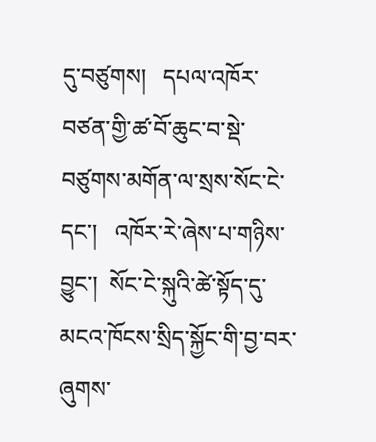དུ་བཙུགས།   དཔལ་འཁོར་བཙན་གྱི་ཚ་བོ་ཆུང་བ་སྡེ་བཙུགས་མགོན་ལ་སྲས་སོང་ངེ་དང་།   འཁོར་རེ་ཞེས་པ་གཉིས་བྱུང་།  སོང་ངེ་སྐུའི་ཚེ་སྟོད་དུ་མངའ་ཁོངས་སྲིད་སྐྱོང་གི་བྱ་བར་ཞུགས་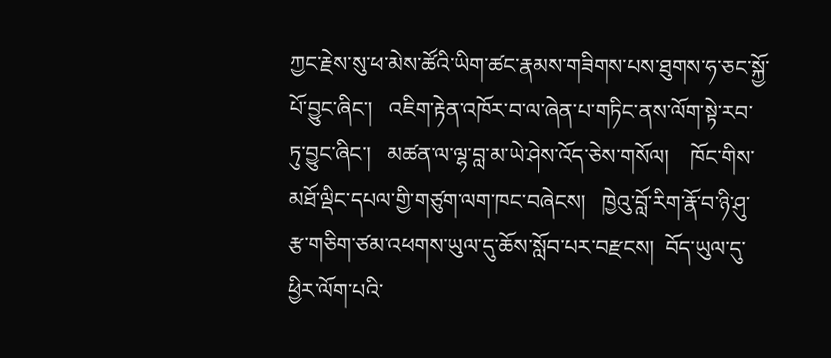ཀྱང་རྗེས་སུ་ཕ་མེས་ཚོའི་ཡིག་ཚང་རྣམས་གཟིགས་པས་ཐུགས་ཧ་ཅང་སྐྱོ་པོ་བྱུང་ཞིང་།   འཇིག་རྟེན་འཁོར་བ་ལ་ཞེན་པ་གཏིང་ནས་ལོག་སྟེ་རབ་ཏུ་བྱུང་ཞིང་།   མཚན་ལ་ལྷ་བླ་མ་ཡེ་ཤེས་འོད་ཅེས་གསོལ།    ཁོང་གིས་མཐོ་ལྡིང་དཔལ་གྱི་གཙུག་ལག་ཁང་བཞེངས།   ཁྱེའུ་བློ་རིག་རྣོ་བ་ཉི་ཤུ་རྩ་གཅིག་ཙམ་འཕགས་ཡུལ་དུ་ཆོས་སློབ་པར་བརྫངས།  བོད་ཡུལ་དུ་ཕྱིར་ལོག་པའི་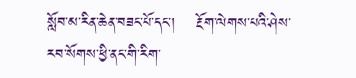སློབ་མ་རིན་ཆེན་བཟང་པོ་དང་།    རྔོག་ལེགས་པའི་ཤེས་རབ་སོགས་ཕྱི་ནང་གི་རིག་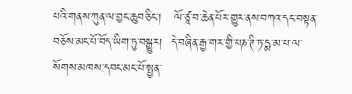པའི་གནས་ཀུན་ལ་བྱང་ཆུབ་ཅིང་།   ལོ་ཙཱ་བ་ཆེན་པོར་གྱུར་ནས་བཀའ་དང་བསྟན་བཅོས་མང་པོ་བོད་ཡིག་ཏུ་བསྒྱུར།  དེ་བཞིན་རྒྱ་གར་གྱི་པཎ་ཊི་ཏ་དྨ་མ་པ་ལ་སོགས་མཁས་དབང་མང་པོ་སྤྱན་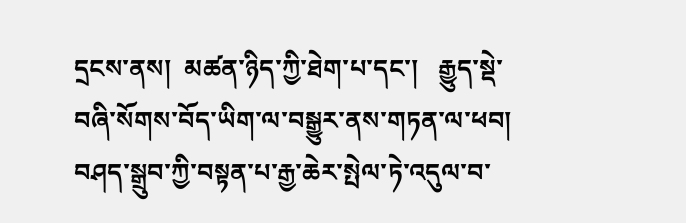དྲངས་ནས།  མཚན་ཉིད་ཀྱི་ཐེག་པ་དང་།   རྒྱུད་སྡེ་བཞི་སོགས་བོད་ཡིག་ལ་བསྒྱུར་ནས་གཏན་ལ་ཕབ།   བཤད་སྒྲུབ་ཀྱི་བསྟན་པ་རྒྱ་ཆེར་སྤེལ་ཏེ་འདུལ་བ་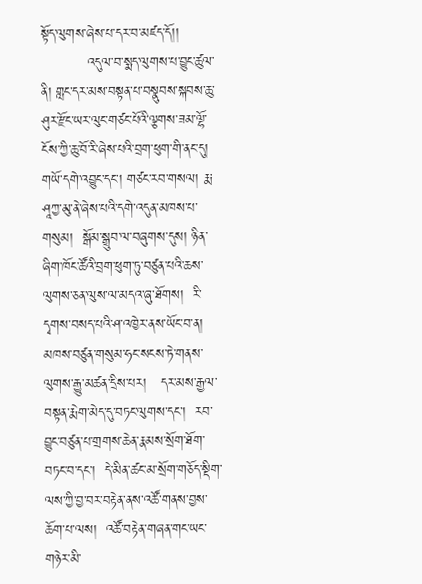སྟོད་ལུགས་ཞེས་པ་དར་བ་མཛད་དོ།།
          འདུལ་བ་སྨད་ལུགས་པ་བྱུང་ཚུལ་ནི། གླང་དར་མས་བསྟན་པ་བསྣུབས་སྐབས་ཆུ་ཤུར་རྫོང་ཡར་ལུང་གཙང་པོའི་ལྕགས་ཟམ་ལྷོ་ངོས་ཀྱི་ཆུ་བོ་རི་ཞེས་པའི་བྲག་ཕུག་གི་ནང་དུ། གཡོ་དགེ་འབྱུང་དང་། གཙང་རབ་གསལ། རྨ་ཤཱཀྱ་མུ་ནེ་ཞེས་པའི་དགེ་འདུན་མཁས་པ་གསུམ།  སྒོམ་སྒྲུབ་ལ་བཞུགས་དུས། ཉིན་ཞིག་ཁོང་ཚོའི་བྲག་ཕུག་ཏུ་བཙུན་པའི་ཆས་ལུགས་ཅན་ལུས་ལ་མདའ་ཞུ་ཐོགས།  རི་དྭགས་བསད་པའི་ཤ་འཁྱེར་ནས་ཡོང་བ་ན།  མཁས་བཙུན་གསུམ་ཧང་སངས་ཏེ་གནས་ལུགས་རྒྱུ་མཚན་དྲིས་པར།   དར་མས་རྒྱལ་བསྟན་རྨེག་མེད་དུ་བཏང་ལུགས་དང་།  རབ་བྱུང་བཙུན་པ་གྲགས་ཆེན་རྣམས་སྲོག་ཐོག་བཏང་བ་དང་།  དེ་མིན་ཚང་མ་སྲོག་གཅོད་སྡིག་ལས་ཀྱི་བྱ་བར་བརྟེན་ནས་འཚོ་གནས་བྱས་ཆོག་པ་ལས།  འཚོ་བརྟེན་གཞན་གང་ཡང་གཉེར་མི་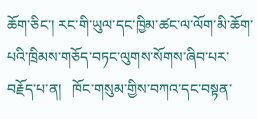ཆོག་ཅིང་། རང་གི་ཡུལ་དང་ཁྱིམ་ཚང་ལ་ལོག་མི་ཆོག་པའི་ཁྲིམས་གཅོད་བཏང་ལུགས་སོགས་ཞིབ་པར་བརྗོད་པ་ན།   ཁོང་གསུམ་གྱིས་བཀའ་དང་བསྟན་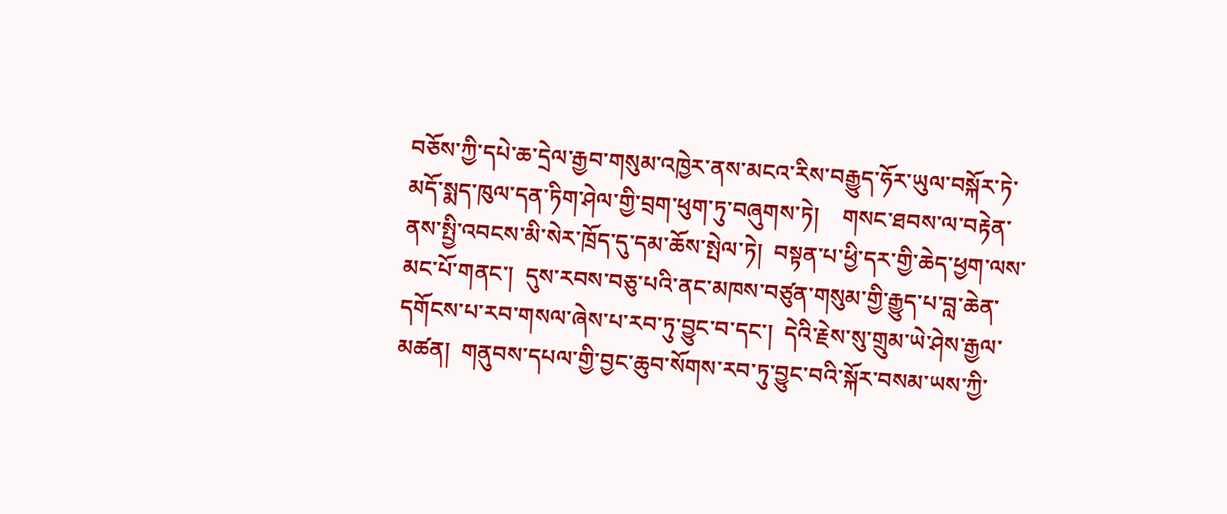བཅོས་ཀྱི་དཔེ་ཆ་དྲེལ་རྒྱབ་གསུམ་འཁྱེར་ནས་མངའ་རིས་བརྒྱུད་ཧོར་ཡུལ་བསྐོར་ཏེ་མདོ་སྨད་ཁུལ་དན་ཏིག་ཤེལ་གྱི་བྲག་ཕུག་ཏུ་བཞུགས་ཏེ།    གསང་ཐབས་ལ་བརྟེན་ནས་སྤྱི་འབངས་མི་སེར་ཁྲོད་དུ་དམ་ཆོས་སྤེལ་ཏེ།  བསྟན་པ་ཕྱི་དར་གྱི་ཆེད་ཕྱག་ལས་མང་པོ་གནང་།  དུས་རབས་བཅུ་པའི་ནང་མཁས་བཙུན་གསུམ་གྱི་རྒྱུད་པ་བླ་ཆེན་དགོངས་པ་རབ་གསལ་ཞེས་པ་རབ་ཏུ་བྱུང་བ་དང་།  དེའི་རྗེས་སུ་གྲུམ་ཡེ་ཤེས་རྒྱལ་མཚན།  གནུབས་དཔལ་གྱི་བྱང་ཆུབ་སོགས་རབ་ཏུ་བྱུང་བའི་སྐོར་བསམ་ཡས་ཀྱི་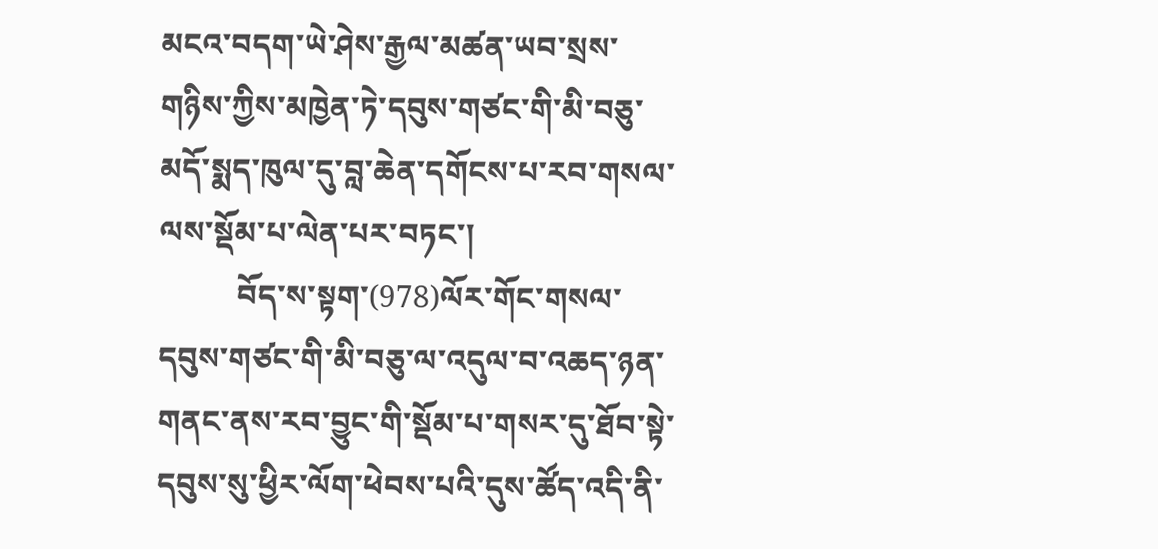མངའ་བདག་ཡེ་ཤེས་རྒྱལ་མཚན་ཡབ་སྲས་གཉིས་ཀྱིས་མཁྱེན་ཏེ་དབུས་གཙང་གི་མི་བཅུ་མདོ་སྨད་ཁུལ་དུ་བླ་ཆེན་དགོངས་པ་རབ་གསལ་ལས་སྡོམ་པ་ལེན་པར་བཏང་།
          བོད་ས་སྟག་(978)ལོར་གོང་གསལ་དབུས་གཙང་གི་མི་བཅུ་ལ་འདུལ་བ་འཆད་ཉན་གནང་ནས་རབ་བྱུང་གི་སྡོམ་པ་གསར་དུ་ཐོབ་སྟེ་དབུས་སུ་ཕྱིར་ལོག་ཕེབས་པའི་དུས་ཚོད་འདི་ནི་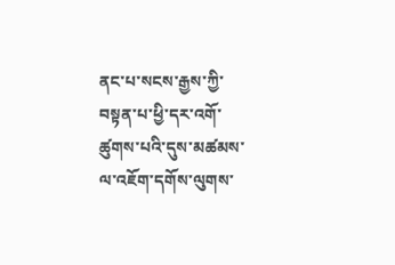ནང་པ་སངས་རྒྱས་ཀྱི་བསྟན་པ་ཕྱི་དར་འགོ་ཚུགས་པའི་དུས་མཚམས་ལ་འཇོག་དགོས་ལུགས་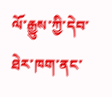ལོ་རྒྱུས་ཀྱི་དེབ་ཐེར་ཁག་ནང་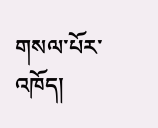གསལ་པོར་འཁོད།